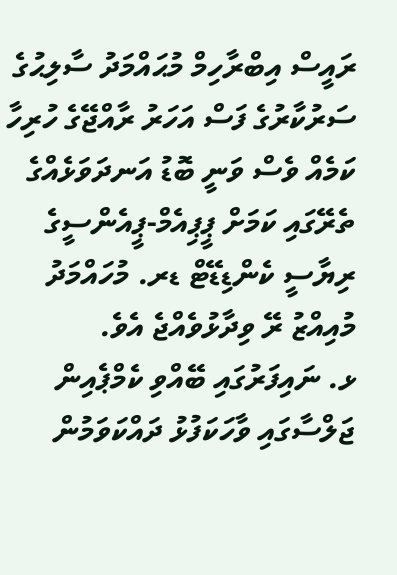ރައީސް އިބްރާހިމް މުޙައްމަދު ސާލިޙުގެ ސަރުކާރުގެ ފަސް އަހަރު ރާއްޖޭގެ ހުރިހާ ކަމެއް ވެސް ވަނީ ބޮޑު އަނދަވަޅެއްގެ ތެރޭގައި ކަމަށް ޕީޕިއެމް-ޕީއެންސީގެ ރިޔާސީ ކެންޑިޑޭޓް ޑރ. މުހައްމަދު މުއިއްޒު ރޭ ވިދާޅުވެއްޖެ އެވެ.
ޅ. ނައިފަރުގައި ބޭއްވި ކެމްޕެއިން ޖަލްސާގައި ވާހަކަފުޅު ދައްކަވަމުން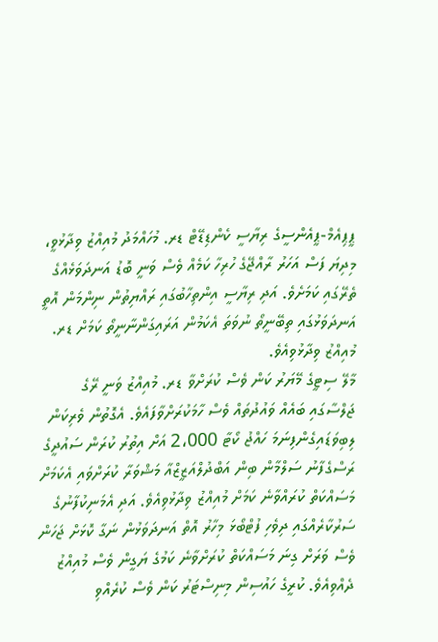ޕީޕިއެމް-ޕީއެންސީގެ ރިޔާސީ ކެންޑިޑޭޓް ޑރ. މުހައްމަދު މުއިއްޒު ވިދާޅުވީ، މިދިޔަ ފަސް އަހަރު ރާއްޖޭގެ ހުރިހާ ކަމެއް ވެސް ވަނީ ބޮޑު އަނދަވަޅެއްގެ ތެރޭގައި ކަމަށެވެ. އަދި ރިޔާސީ އިންތިހާބުގައި ރައްޔިތުން ނިންމަން އޮތީ އަނދަވަޅުގައި ތިބޭނީތޯ ނުވަތަ އެކަމުން އަރައިގަންނާނީތޯ ކަމަށް ޑރ. މުއިއްޒު ވިދާޅުވިއެވެ.
މާލޭ ސިޓީގެ މޭޔަރު ކަން ވެސް ކުރަށްވާ ޑރ. މުއިއްޒު ވަނީ ރޭގެ ޖަލްސާގައި ބައެއް ވައުދުތައް ވެސް ހާމަކުރަށްވާފައެވެ. އެގޮތުން ވެރިކަން ލިބިވަޑައިގެންފިނަމަ ހައްޖު ކޯޓާ 2،000 އަށް އިތުރު ކުރަން ސައުދީގެ ރަސްގެފާނު ސަލްމާން ބިން އަބްދުލްއަޒީޒްއާ މަޝްވަރާ ކުރަށްވައި އެކަމަށް މަސައްކަތް ކުރައްވާނެ ކަމަށް މުއިއްޒު ވިދާޅުވިއެވެ. އަދި އެމަނިކުފާނުގެ ސަރުކާރެއްގައި ދިވެހި ފުޓްބޯޅަ މިހާރު އޮތް އަނދަވަޅުން ނަގާ ކޮޅަށް ޖަހަން ވެސް ވަރަށް ގިނަ މަސައްކަތް ކުރަށްވާނެ ކަމުގެ ޔަގީން ވެސް މުއިއްޒު ދެއްވިއެވެ. ކުރީގެ ހައުސިން މިނިސްޓަރު ކަން ވެސް ކުރެއްވި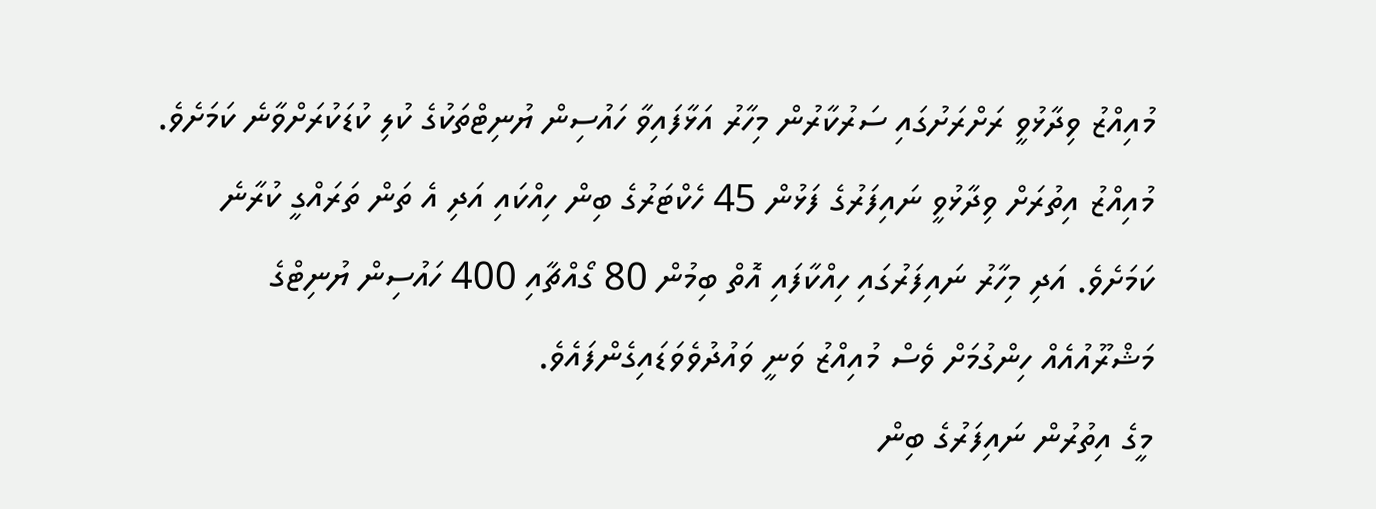މުއިއްޒު ވިދާޅުވީ ރަށްރަށުގައި ސަރުކާރުން މިހާރު އަޅާފައިވާ ހައުސިން ޔުނިޓްތަކުގެ ކުލި ކުޑަކުރަށްވާނެ ކަމަށެވެ.
މުއިއްޒު އިތުރަށް ވިދާޅުވީ ނައިފަރުގެ ފަޅުން 45 ހެކްޓަރުގެ ބިން ހިއްކައި އަދި އެ ތަން ތަރައްގީ ކުރާނެ ކަމަށެވެ. އަދި މިހާރު ނައިފަރުގައި ހިއްކާފައި އޮތް ބިމުން 80 ގޯއްޗާއި 400 ހައުސިން ޔުނިޓްގެ މަޝްރޫއުއެއް ހިންގުމަށް ވެސް މުއިއްޒު ވަނީ ވައުދުވެވަޑައިގެންފައެވެ.
މީގެ އިތުރުން ނައިފަރުގެ ބިން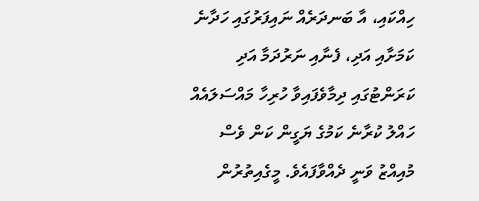ހިއްކައި، އާ ބަނދަރެއް ނައިފަރުގައި ހަދާނެ ކަމަށާއި އަދި، ފެނާއި ނަރުދަމާ އަދި ކަރަންޓުގައި ދިމާވެފައިވާ ހުރިހާ މައްސަލައެއް ހައްލު ކުރާނެ ކަމުގެ ޔަގީން ކަން ވެސް މުއިއްޒު ވަނީ ދެއްވާފައެވެ. މީގެއިތުރުން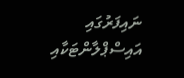ނައިފަރުގައި އައިސްޕްލާންޓަކާއި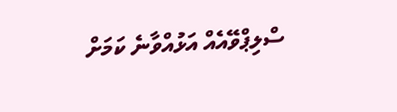ސްލިޕްވޭއެއް އަޅުއްވާނެ ކަމަށް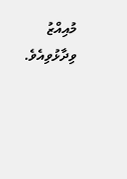މުއިއްޒު ވިދާޅުވިއެވެ.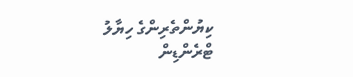ކިޔުންތެރިންގެ ހިޔާލު
ޓްރެންޑިން